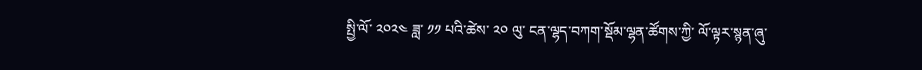སྤྱི་ལོ་ ༢༠༢༤ ཟླ་ ༡༡ པའི་ཚེས་ ༢༠ ལུ་ ངན་ལྷད་བཀག་སྡོམ་ལྷན་ཚོགས་ཀྱི་ ལོ་ལྟར་སྙན་ཞུ་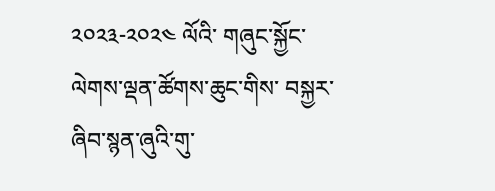༢༠༢༣-༢༠༢༤ ལོའི་ གཞུང་སྐྱོང་ལེགས་ལྡན་ཚོགས་ཆུང་གིས་ བསྐྱར་ཞིབ་སྙན་ཞུའི་གུ་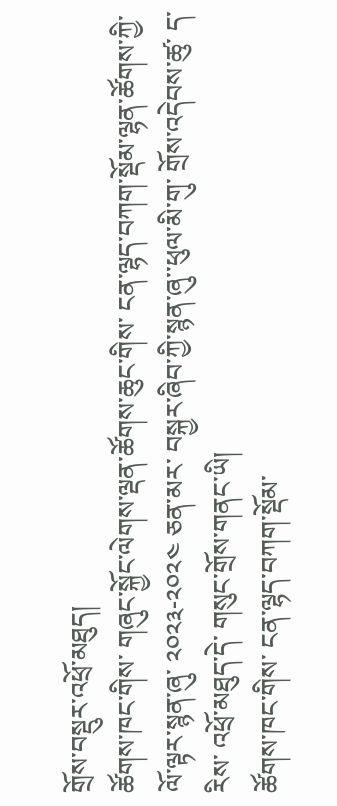གྲོས་བསྡུར་འཕྲོ་མཐུད།
ཚོགས་ཁང་གིས་ གཞུང་སྐྱོང་ལེགས་ལྡན་ཚོགས་ཆུང་གིས་ ངན་ལྷད་བཀག་སྡོམ་ལྷན་ཚོགས་ཀྱི་ ལོ་ལྟར་སྙན་ཞུ་ ༢༠༢༣-༢༠༢༤ ཅན་མར་ བསྐྱར་ཞིབ་ཀྱི་སྙན་ཞུ་་ཕུལ་མི་གུ་ གྲོས་འདེབས་ཚུ་ ད་རིས་ འཕྲོ་མཐུད་དེ་ གསུང་གྲོས་གནང་ཡི།
ཚོགས་ཁང་གིས་ ངན་ལྷད་བཀག་སྡོམ་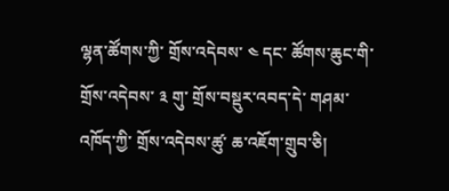ལྷན་ཚོགས་ཀྱི་ གྲོས་འདེབས་ ༤ དང་ ཚོགས་ཆུང་གི་ གྲོས་འདེབས་ ༣ གུ་ གྲོས་བསྡུར་འབད་དེ་ གཤམ་འཁོད་ཀྱི་ གྲོས་འདེབས་ཚུ་ ཆ་འཇོག་གྲུབ་ཅི།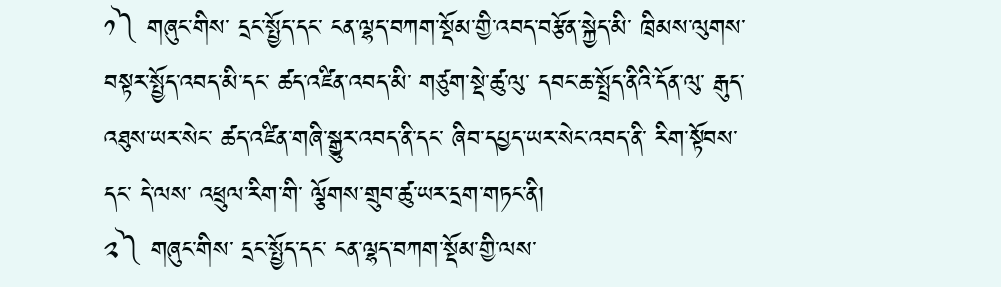༡༽ གཞུང་གིས་ དྲང་སྤྱོད་དང་ ངན་ལྷད་བཀག་སྡོམ་གྱི་འབད་བརྩོན་སྐྱེད་མི་ ཁྲིམས་ལུགས་བསྟར་སྤྱོད་འབད་མི་དང་ ཚད་འཛིན་འབད་མི་ གཙུག་སྡེ་ཚུ་ལུ་ དབང་ཆ་སྤྲོད་ནིའི་དོན་ལུ་ རྒུད་འཐུས་ཡར་སེང་ ཚད་འཛིན་གཞི་སྒྱུར་འབད་ནི་དང་ ཞིབ་དཔྱད་ཡར་སེང་འབད་ནི་ རིག་སྟོབས་དང་ དེ་ལས་ འཕྲུལ་རིག་གི་ ལྕོགས་གྲུབ་ཚུ་ཡར་དྲག་གཏང་ནི།
༢༽ གཞུང་གིས་ དྲང་སྤྱོད་དང་ ངན་ལྷད་བཀག་སྡོམ་གྱི་ལས་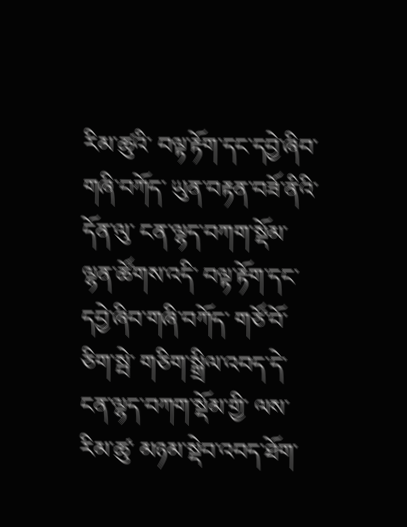རིམ་ཚུའི་ བལྟ་རྟོག་དང་དབྱེ་ཞིབ་གཞི་བཀོད་ ཡུན་བརྟན་བཟོ་ནིའི་དོན་ལུ་ ངན་ལྷད་བཀག་སྡོམ་ལྷན་ཚོགས་འདི་ བལྟ་རྟོག་དང་དབྱེ་ཞིབ་གཞི་བཀོད་ གཙོ་བོ་ཅིག་སྦེ་ གཅིག་སྒྲིལ་འབད་དེ་ ངན་ལྷད་བཀག་སྡོམ་གྱི་ ལས་རིམ་ཚུ་ མཉམ་སྡེབ་འབད་ཐོག་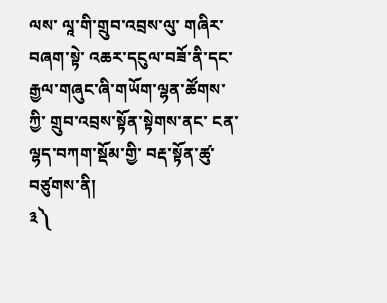ལས་ ལཱ་གི་གྲུབ་འབྲས་ལུ་ གཞིར་བཞག་སྟེ་ འཆར་དངུལ་བཟོ་ནི་དང་ རྒྱལ་གཞུང་ཞི་གཡོག་ལྷན་ཚོགས་ཀྱི་ གྲུབ་འབྲས་སྟོན་སྟེགས་ནང་ ངན་ལྷད་བཀག་སྡོམ་གྱི་ བརྡ་སྟོན་ཚུ་བཙུགས་ནི།
༣༽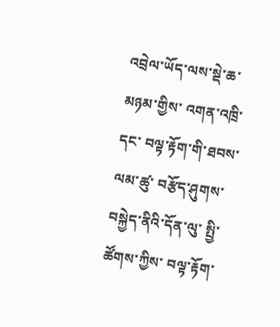འབྲེལ་ཡོད་ལས་སྡེ་ཆ་མཉམ་གྱིས་ འགན་འཁྲི་དང་ བལྟ་རྟོག་གི་ཐབས་ལམ་ཚུ་ བརྩོད་ཤུགས་བསྐྱེད་ནིའི་དོན་ལུ་ སྤྱི་ཚོགས་ཀྱིས་ བལྟ་རྟོག་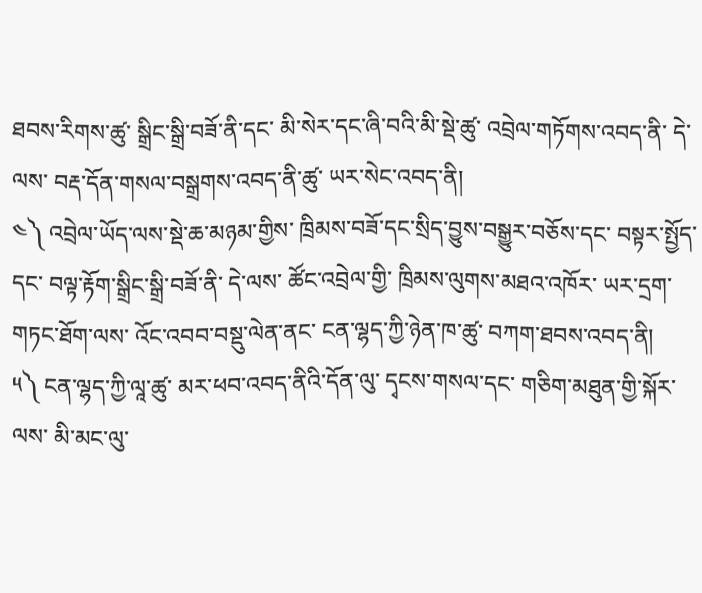ཐབས་རིགས་ཚུ་ སྒྲིང་སྒྲི་བཟོ་ནི་དང་ མི་སེར་དང་ཞི་བའི་མི་སྡེ་ཚུ་ འབྲེལ་གཏོགས་འབད་ནི་ དེ་ལས་ བརྡ་དོན་གསལ་བསྒྲགས་འབད་ནི་ཚུ་ ཡར་སེང་འབད་ནི།
༤༽ འབྲེལ་ཡོད་ལས་སྡེ་ཆ་མཉམ་གྱིས་ ཁྲིམས་བཟོ་དང་སྲིད་བྱུས་བསྒྱུར་བཅོས་དང་ བསྟར་སྤྱོད་དང་ བལྟ་རྟོག་སྒྲིང་སྒྲི་བཟོ་ནི་ དེ་ལས་ ཚོང་འབྲེལ་གྱི་ ཁྲིམས་ལུགས་མཐའ་འཁོར་ ཡར་དྲག་གཏང་ཐོག་ལས་ འོང་འབབ་བསྡུ་ལེན་ནང་ ངན་ལྷད་ཀྱི་ཉེན་ཁ་ཚུ་ བཀག་ཐབས་འབད་ནི།
༥༽ ངན་ལྷད་ཀྱི་ལཱ་ཚུ་ མར་ཕབ་འབད་ནིའི་དོན་ལུ་ དྭངས་གསལ་དང་ གཅིག་མཐུན་གྱི་སྐོར་ལས་ མི་མང་ལུ་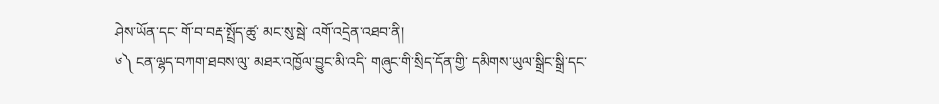ཤེས་ཡོན་དང་ གོ་བ་བརྡ་སྤྲོད་ཚུ་ མང་སུ་སྦེ་ འགོ་འདྲེན་འཐབ་ནི།
༦༽ ངན་ལྷད་བཀག་ཐབས་ལུ་ མཐར་འཁྱོལ་བྱུང་མི་འདི་ གཞུང་གི་སྲིད་དོན་གྱི་ དམིགས་ཡུལ་སྒྲིང་སྒྲི་དང་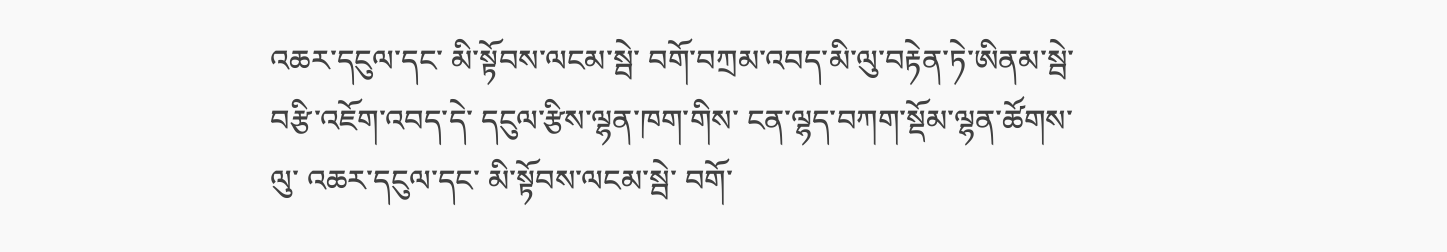འཆར་དངུལ་དང་ མི་སྟོབས་ལངམ་སྦེ་ བགོ་བཀྲམ་འབད་མི་ལུ་བརྟེན་ཏེ་ཨིནམ་སྦེ་ བརྩི་འཇོག་འབད་དེ་ དངུལ་རྩིས་ལྷན་ཁག་གིས་ ངན་ལྷད་བཀག་སྡོམ་ལྷན་ཚོགས་ལུ་ འཆར་དངུལ་དང་ མི་སྟོབས་ལངམ་སྦེ་ བགོ་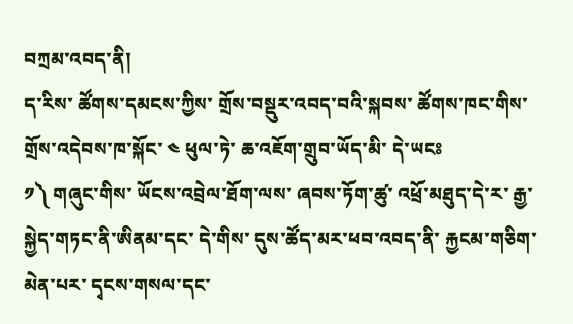བཀྲམ་འབད་ནི།
ད་རིས་ ཚོགས་དམངས་ཀྱིས་ གྲོས་བསྡུར་འབད་བའི་སྐབས་ ཚོགས་ཁང་གིས་ གྲོས་འདེབས་ཁ་སྐོང་ ༤ ཕུལ་ཏེ་ ཆ་འཇོག་གྲུབ་ཡོད་མི་ དེ་ཡངཿ
༡༽ གཞུང་གིས་ ཡོངས་འབྲེལ་ཐོག་ལས་ ཞབས་ཏོག་ཚུ་ འཕྲོ་མཐུད་དེ་ར་ རྒྱ་སྐྱེད་གཏང་ནི་ཨིནམ་དང་ དེ་གིས་ དུས་ཚོད་མར་ཕབ་འབད་ནི་ རྐྱངམ་གཅིག་མེན་པར་ དྭངས་གསལ་དང་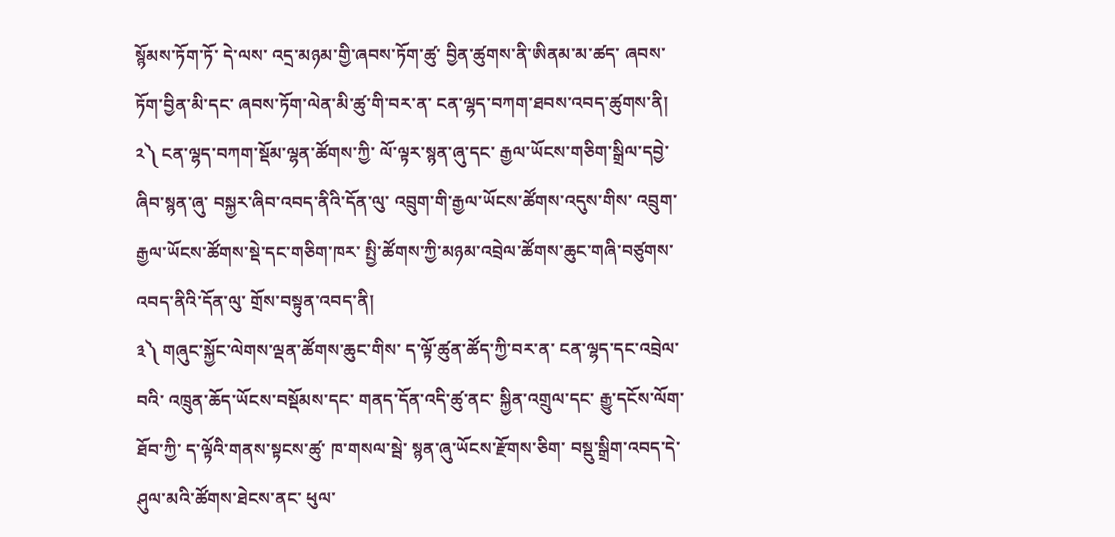སྙོམས་ཏོག་ཏོ་ དེ་ལས་ འདྲ་མཉམ་གྱི་ཞབས་ཏོག་ཚུ་ བྱིན་ཚུགས་ནི་ཨིནམ་མ་ཚད་ ཞབས་ཏོག་བྱིན་མི་དང་ ཞབས་ཏོག་ལེན་མི་ཚུ་གི་བར་ན་ ངན་ལྷད་བཀག་ཐབས་འབད་ཚུགས་ནི།
༢༽ ངན་ལྷད་བཀག་སྡོམ་ལྷན་ཚོགས་ཀྱི་ ལོ་ལྟར་སྙན་ཞུ་དང་ རྒྱལ་ཡོངས་གཅིག་སྒྲིལ་དབྱེ་ཞིབ་སྙན་ཞུ་ བསྐྱར་ཞིབ་འབད་ནིའི་དོན་ལུ་ འབྲུག་གི་རྒྱལ་ཡོངས་ཚོགས་འདུས་གིས་ འབྲུག་རྒྱལ་ཡོངས་ཚོགས་སྡེ་དང་གཅིག་ཁར་ སྤྱི་ཚོགས་ཀྱི་མཉམ་འབྲེལ་ཚོགས་ཆུང་གཞི་བཙུགས་འབད་ནིའི་དོན་ལུ་ གྲོས་བསྟུན་འབད་ནི།
༣༽ གཞུང་སྐྱོང་ལེགས་ལྡན་ཚོགས་ཆུང་གིས་ ད་ལྟོ་ཚུན་ཚོད་ཀྱི་བར་ན་ ངན་ལྷད་དང་འབྲེལ་བའི་ འཁྲུན་ཆོད་ཡོངས་བསྡོམས་དང་ གནད་དོན་འདི་ཚུ་ནང་ སྐྱིན་འགྲུལ་དང་ རྒྱུ་དངོས་ལོག་ཐོབ་ཀྱི་ ད་ལྟོའི་གནས་སྟངས་ཚུ་ ཁ་གསལ་སྦེ་ སྙན་ཞུ་ཡོངས་རྫོགས་ཅིག་ བསྡུ་སྒྲིག་འབད་དེ་ ཤུལ་མའི་ཚོགས་ཐེངས་ནང་ ཕུལ་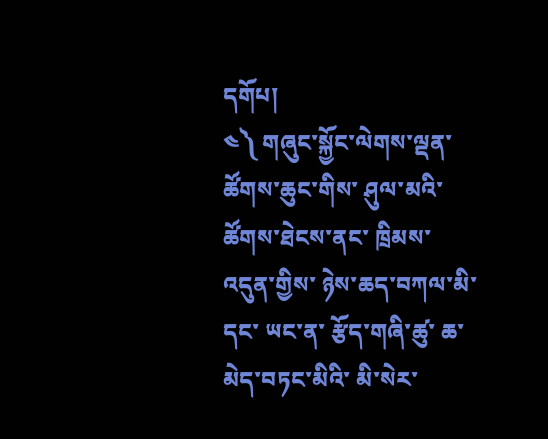དགོཔ།
༤༽ གཞུང་སྐྱོང་ལེགས་ལྡན་ཚོགས་ཆུང་གིས་ ཤུལ་མའི་ཚོགས་ཐེངས་ནང་ ཁྲིམས་འདུན་གྱིས་ ཉེས་ཆད་བཀལ་མི་དང་ ཡང་ན་ རྩོད་གཞི་ཚུ་ ཆ་མེད་བཏང་མིའི་ མི་སེར་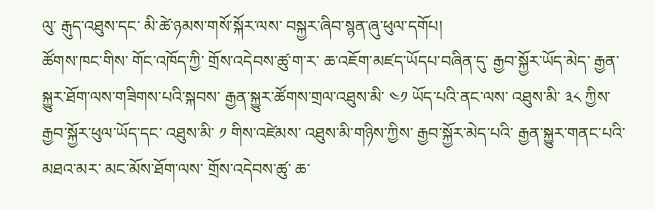ལུ་ རྒུད་འཐུས་དང་ མི་ཚེ་ཉམས་གསོ་སྐོར་ལས་ བསྐྱར་ཞིབ་སྙན་ཞུ་ཕུལ་དགོཔ།
ཚོགས་ཁང་གིས་ གོང་འཁོད་ཀྱི་ གྲོས་འདེབས་ཚུ་ག་ར་ ཆ་འཇོག་མཛད་ཡོདཔ་བཞིན་དུ་ རྒྱབ་སྐྱོར་ཡོད་མེད་ རྒྱན་སྐྱུར་ཐོག་ལས་གཟིགས་པའི་སྐབས་ རྒྱན་སྐྱུར་ཚོགས་གྲལ་འཐུས་མི་ ༤༡ ཡོད་པའི་ནང་ལས་ འཐུས་མི་ ༣༨ ཀྱིས་ རྒྱབ་སྐྱོར་ཕུལ་ཡོད་དང་ འཐུས་མི་ ༡ གིས་འཛེམས་ འཐུས་མི་གཉིས་ཀྱིས་ རྒྱབ་སྐྱོར་མེད་པའི་ རྒྱན་སྐྱུར་གནང་པའི་མཐའ་མར་ མང་མོས་ཐོག་ལས་ གྲོས་འདེབས་ཚུ་ ཆ་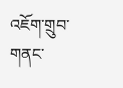འཇོག་གྲུབ་གནང་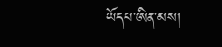ཡོདཔ་ཨིན་མས།